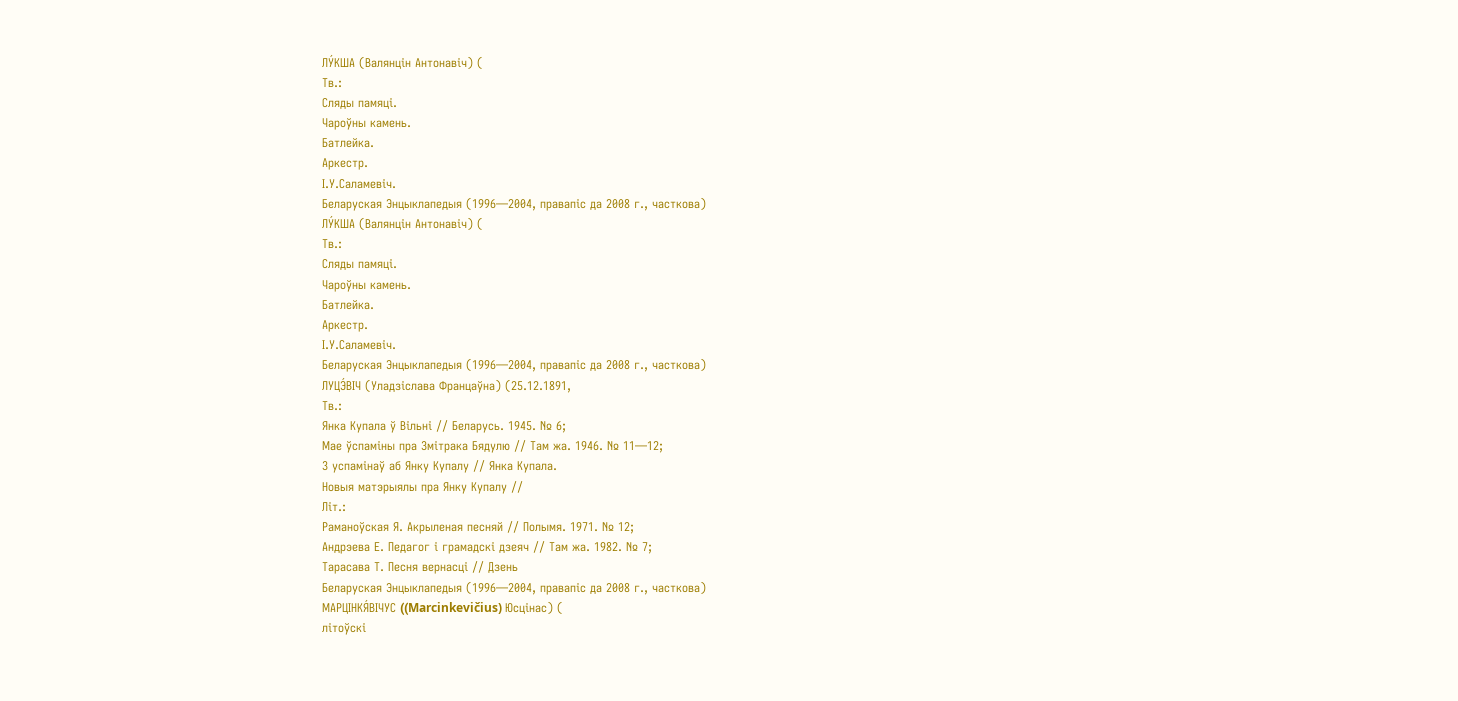ЛУ́КША (Валянцін Антонавіч) (
Тв.:
Сляды памяці.
Чароўны камень.
Батлейка.
Аркестр.
І.У.Саламевіч.
Беларуская Энцыклапедыя (1996—2004, правапіс да 2008 г., часткова)
ЛУ́КША (Валянцін Антонавіч) (
Тв.:
Сляды памяці.
Чароўны камень.
Батлейка.
Аркестр.
І.У.Саламевіч.
Беларуская Энцыклапедыя (1996—2004, правапіс да 2008 г., часткова)
ЛУЦЭ́ВІЧ (Уладзіслава Францаўна) (25.12.1891,
Тв.:
Янка Купала ў Вільні // Беларусь. 1945. № 6;
Мае ўспаміны пра Змітрака Бядулю // Там жа. 1946. № 11—12;
3 успамінаў аб Янку Купалу // Янка Купала.
Новыя матэрыялы пра Янку Купалу //
Літ.:
Раманоўская Я. Акрыленая песняй // Полымя. 1971. № 12;
Андрэева Е. Педагог і грамадскі дзеяч // Там жа. 1982. № 7;
Тарасава Т. Песня вернасці // Дзень
Беларуская Энцыклапедыя (1996—2004, правапіс да 2008 г., часткова)
МАРЦІНКЯ́ВІЧУС ((Marcinkevičius) Юсцінас) (
літоўскі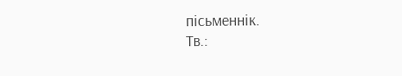пісьменнік.
Тв.: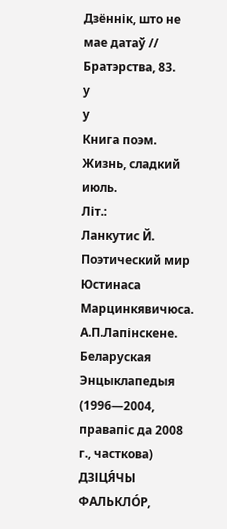Дзённік, што не мае датаў // Братэрства, 83.
у
у
Книга поэм.
Жизнь, сладкий июль.
Літ.:
Ланкутис Й. Поэтический мир Юстинаса Марцинкявичюса.
А.П.Лапінскене.
Беларуская Энцыклапедыя (1996—2004, правапіс да 2008 г., часткова)
ДЗІЦЯ́ЧЫ ФАЛЬКЛО́Р,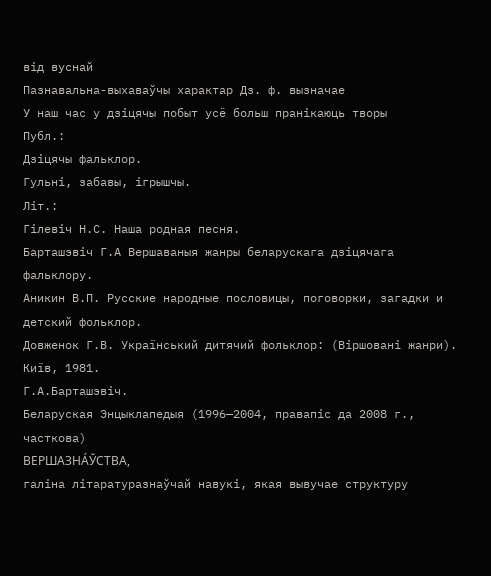від вуснай
Пазнавальна-выхаваўчы характар Дз. ф. вызначае
У наш час у дзіцячы побыт усё больш пранікаюць творы
Публ.:
Дзіцячы фальклор.
Гульні, забавы, ігрышчы.
Літ.:
Гілевіч Н.С. Наша родная песня.
Барташэвіч Г.А Вершаваныя жанры беларускага дзіцячага фальклору.
Аникин В.П. Русские народные пословицы, поговорки, загадки и детский фольклор.
Довженок Г.В. Український дитячий фольклор: (Віршовані жанри). Київ, 1981.
Г.А.Барташэвіч.
Беларуская Энцыклапедыя (1996—2004, правапіс да 2008 г., часткова)
ВЕРШАЗНА́ЎСТВА,
галіна літаратуразнаўчай навукі, якая вывучае структуру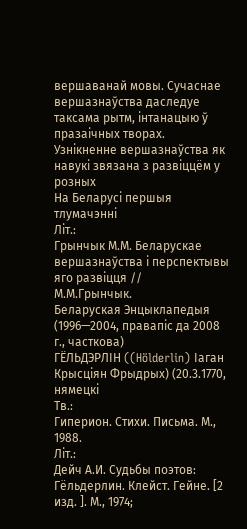вершаванай мовы. Сучаснае вершазнаўства даследуе таксама рытм, інтанацыю ў празаічных творах.
Узнікненне вершазнаўства як навукі звязана з развіццём у розных
На Беларусі першыя тлумачэнні
Літ.:
Грынчык М.М. Беларускае вершазнаўства і перспектывы яго развіцця //
М.М.Грынчык.
Беларуская Энцыклапедыя (1996—2004, правапіс да 2008 г., часткова)
ГЁЛЬДЭРЛІН ((Hölderlin) Іаган Крысціян Фрыдрых) (20.3.1770,
нямецкі
Тв.:
Гиперион. Стихи. Письма. М., 1988.
Літ.:
Дейч А.И. Судьбы поэтов: Гёльдерлин. Клейст. Гейне. [2 изд. ]. М., 1974;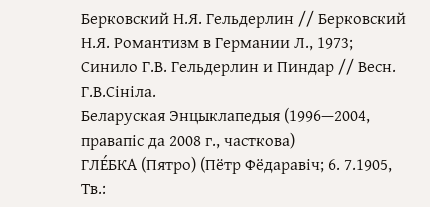Берковский Н.Я. Гельдерлин // Берковский Н.Я. Романтизм в Германии Л., 1973;
Синило Г.В. Гельдерлин и Пиндар // Весн.
Г.В.Сініла.
Беларуская Энцыклапедыя (1996—2004, правапіс да 2008 г., часткова)
ГЛЕ́БКА (Пятро) (Пётр Фёдаравіч; 6. 7.1905,
Тв.: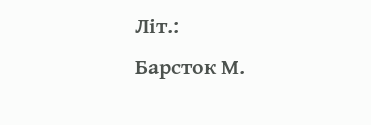Літ.:
Барсток М.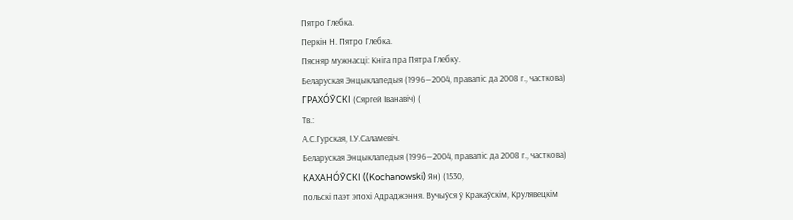Пятро Глебка.
Перкін Н. Пятро Глебка.
Пясняр мужнасці: Кніга пра Пятра Глебку.
Беларуская Энцыклапедыя (1996—2004, правапіс да 2008 г., часткова)
ГРАХО́ЎСКІ (Сяргей Іванавіч) (
Тв.:
А.С.Гурская, І.У.Саламевіч.
Беларуская Энцыклапедыя (1996—2004, правапіс да 2008 г., часткова)
КАХАНО́ЎСКІ ((Kochanowski) Ян) (1530,
польскі паэт эпохі Адраджэння. Вучыўся ў Кракаўскім, Крулявецкім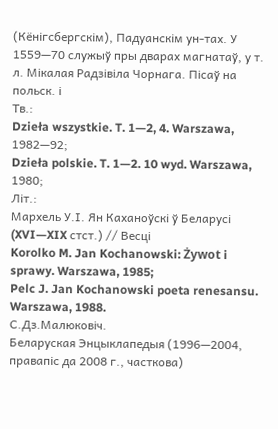(Кёнігсбергскім), Падуанскім ун-тах. У 1559—70 служыў пры дварах магнатаў, у т. л. Мікалая Радзівіла Чорнага. Пісаў на польск. і
Тв.:
Dzieła wszystkie. T. 1—2, 4. Warszawa, 1982—92;
Dzieła polskie. T. 1—2. 10 wyd. Warszawa, 1980;
Літ.:
Мархель У.І. Ян Каханоўскі ў Беларусі (XVI—XIX стст.) // Весці
Korolko M. Jan Kochanowski: Żywot i sprawy. Warszawa, 1985;
Pelc J. Jan Kochanowski poeta renesansu. Warszawa, 1988.
С.Дз.Малюковіч.
Беларуская Энцыклапедыя (1996—2004, правапіс да 2008 г., часткова)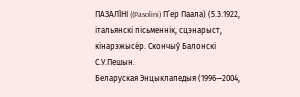ПАЗАЛІ́НІ ((Pasolini) П’ер Паала) (5.3.1922,
італьянскі пісьменнік, сцэнарыст, кінарэжысёр. Скончыў Балонскі
С.У.Пешын.
Беларуская Энцыклапедыя (1996—2004,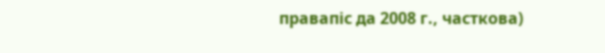правапіс да 2008 г., часткова)